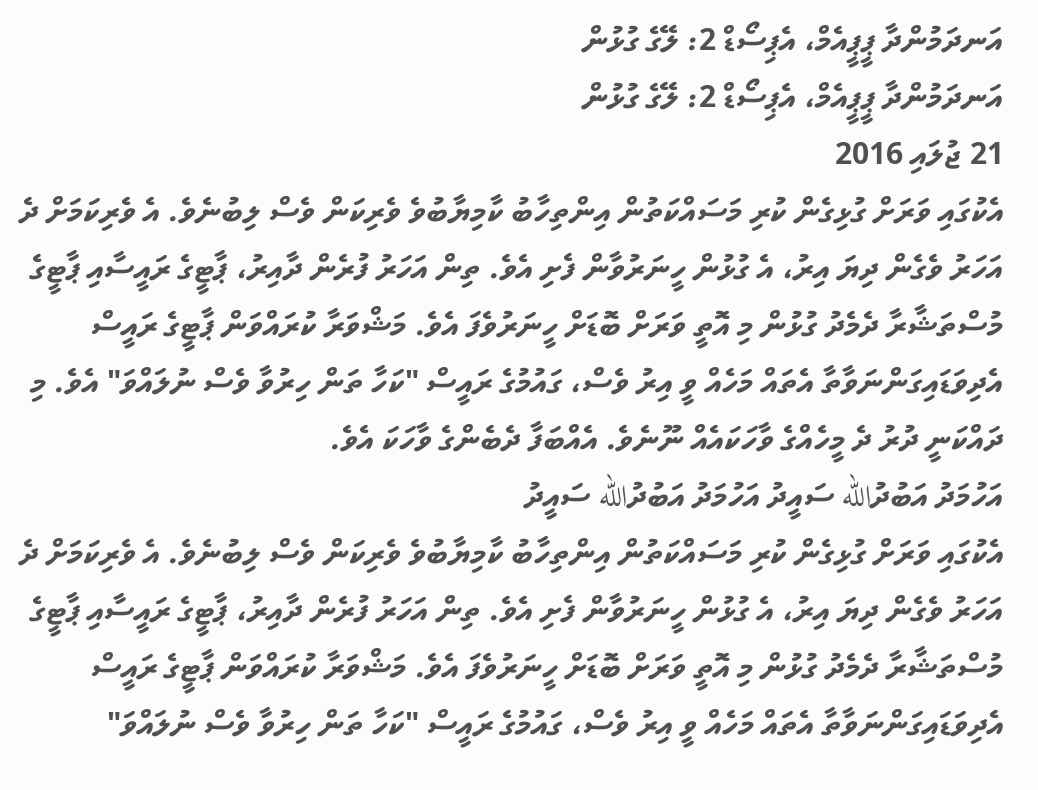އަނދަމުންދާ ޕީޕީއެމް، އެޕިސޯޑް 2: ލޭގެ ގުޅުން
އަނދަމުންދާ ޕީޕީއެމް، އެޕިސޯޑް 2: ލޭގެ ގުޅުން
21 ޖުލައި 2016
އެކުގައި ވަރަށް ގުޅިގެން ކުރި މަސައްކަތުން އިންތިހާބު ކާމިޔާބުވެ ވެރިކަން ވެސް ލިބުނެވެ. އެ ވެރިކަމަށް ދެ އަހަރު ވެގެން ދިޔަ އިރު، އެ ގުޅުން ހީނަރުވާން ފެށި އެވެ. ތިން އަހަރު ފުރެން ދާއިރު، ޕާޓީގެ ރައީސާއި ޕާޓީގެ މުސްތަޝާރާ ދެމެދު ގުޅުން މި އޮތީ ވަރަށް ބޮޑަށް ހީނަރުވެފަ އެވެ. މަޝްވަރާ ކުރައްވަން ޕާޓީގެ ރައީސް އެދިވަޑައިގަންނަވާތާ އެތައް މަހެއް ވީ އިރު ވެސް، ގައުމުގެ ރައީސް "ކަހާ ތަން ހިރުވާ ވެސް ނުލައްވަ" އެވެ. މި ދައްކަނީ ދުރު ދެ މީހެއްގެ ވާހަކައެއް ނޫނެވެ. އެއްބަފާ ދެބެންގެ ވާހަކަ އެވެ.
އަހުމަދު އަބުދުالله ސައީދު އަހުމަދު އަބުދުالله ސައީދު
އެކުގައި ވަރަށް ގުޅިގެން ކުރި މަސައްކަތުން އިންތިހާބު ކާމިޔާބުވެ ވެރިކަން ވެސް ލިބުނެވެ. އެ ވެރިކަމަށް ދެ އަހަރު ވެގެން ދިޔަ އިރު، އެ ގުޅުން ހީނަރުވާން ފެށި އެވެ. ތިން އަހަރު ފުރެން ދާއިރު، ޕާޓީގެ ރައީސާއި ޕާޓީގެ މުސްތަޝާރާ ދެމެދު ގުޅުން މި އޮތީ ވަރަށް ބޮޑަށް ހީނަރުވެފަ އެވެ. މަޝްވަރާ ކުރައްވަން ޕާޓީގެ ރައީސް އެދިވަޑައިގަންނަވާތާ އެތައް މަހެއް ވީ އިރު ވެސް، ގައުމުގެ ރައީސް "ކަހާ ތަން ހިރުވާ ވެސް ނުލައްވަ"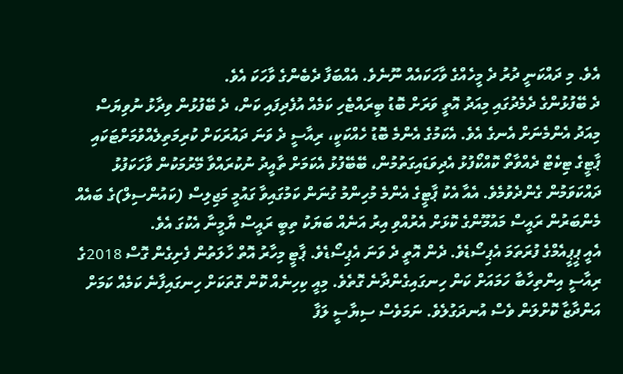އެވެ. މި ދައްކަނީ ދުރު ދެ މީހެއްގެ ވާހަކައެއް ނޫނެވެ. އެއްބަފާ ދެބެންގެ ވާހަކަ އެވެ.
ދެ ބޭފުޅުންގެ ދެމެދުގައި މިއަދު އޮތީ ވަރަށް ބޮޑު ބީރައްޓެހި ކަމެއް އުފެދިފައި ކަން، ދެ ބޭފުޅުން ވިދާޅު ނުވިޔަސް މިއަދު އެންމެނަށް އެނގެ އެވެ. އެކަމުގެ އެންމެ ބޮޑު ހެއްކަކީ، ރިއާސީ ދެ ވަނަ ދައުރަކަށް ކުރިމަތިލެއްވުމަށްޓަކައި ޕާޓީގެ ޓިކެޓް ދެއްވާތޯ ކޮއްކޯފުޅު އެދިވަޑައިގަތުމުން، ބޭބޭފުޅު އެކަމަށް ތާއީދު ނުކުރައްވާ މޭރުމަކުން ވާހަކަފުޅު ދައްކަވަމުން ގެންދެވުމެވެ. އެއާ އެކު ޕާޓީގެ އެންމެ މުހިންމު ގުނަން ކަމުގައިވާ ގައުމީ މަޖިލިސް (ކައުންސިލް)ގެ ބައެއް މެންބަރުން ރައީސް މައުމޫންގެ ކޮޅަށް އެރުއްވި އިރު އަނެއް ބަޔަކު ތިބީ ރައީސް ޔާމީނާ އެކުގަ އެވެ.
އެއީ ޕީޕީއެމްގެ ފުރަތަމަ އެޕިސޯޑެވެ. ދެން އޮތީ ދެ ވަނަ އެޕިސޯޑެވެ. ޕާޓީ މިހާރު އޮތް ހާލަތުން ފެށިގެން ގޮސް 2018ގެ ރިއާސީ އިންތިހާބާ ހަމައަށް ކަން ހިނގައިގެންދާނެ ގޮތެވެ. މިއީ ކިހިނެއް ކޮން ގޮތަކަށް ހިނގައިފާނެ ކަމެއް ކަމަށް އަންދާޒާ ކޮށްލަން ވެސް އުނދަގުލެވެ. ނަމަވެސް ސިޔާސީ ލަފާ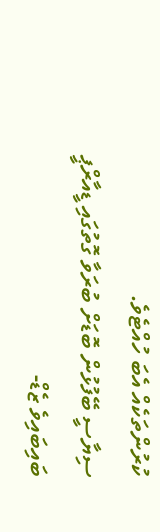ކުރުންތަކެއް އެބަ ހުއްޓެވެ.
ސިޔާސީ ބޭފުޅުން ބޮޑަށް ބުރަވާ ގޮތުގައި ޑީއާރްޕީ ބައިބައިވެ ޒެޑް-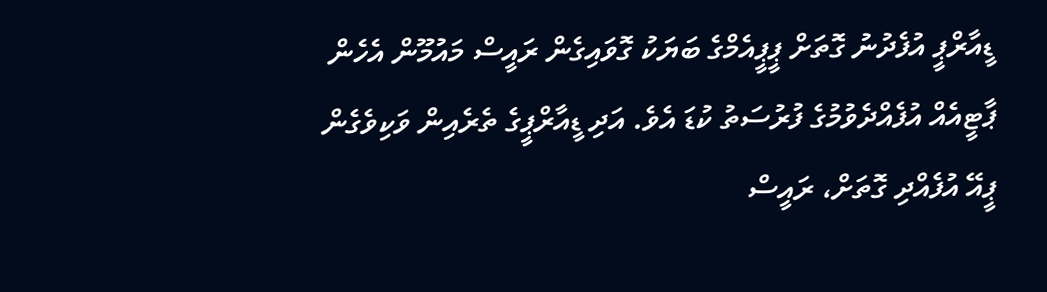ޑީއާރްޕީ އުފެދުނު ގޮތަށް ޕީޕީއެމްގެ ބަޔަކު ގޮވައިގެން ރައީސް މައުމޫން އެހެން ޕާޓީއެއް އުފެއްދެވުމުގެ ފުރުސަތު ކުޑަ އެވެ. އަދި ޑީއާރްޕީގެ ތެރެއިން ވަކިވެގެން ޕީއޭ އުފެއްދި ގޮތަށް، ރައީސް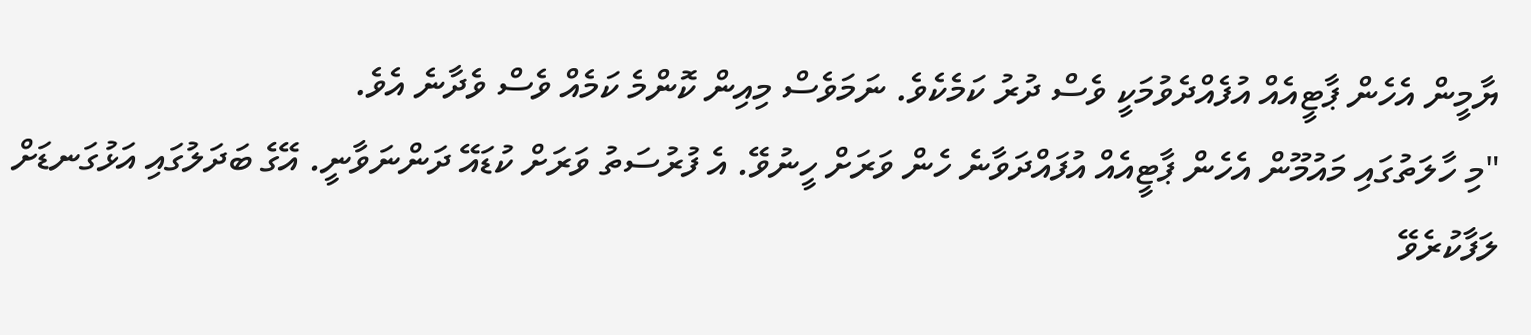ޔާމީން އެހެން ޕާޓީއެއް އުފެއްދެވުމަކީ ވެސް ދުރު ކަމެކެވެ. ނަމަވެސް މިއިން ކޮންމެ ކަމެއް ވެސް ވެދާނެ އެވެ.
"މި ހާލަތުގައި މައުމޫން އެހެން ޕާޓީއެއް އުފައްދަވާނެ ހެން ވަރަށް ހީނުވޭ. އެ ފުރުސަތު ވަރަށް ކުޑައޭ ދަންނަވާނީ. އޭގެ ބަދަލުގައި އަޅުގަނޑަށް ލަފާކުރެވޭ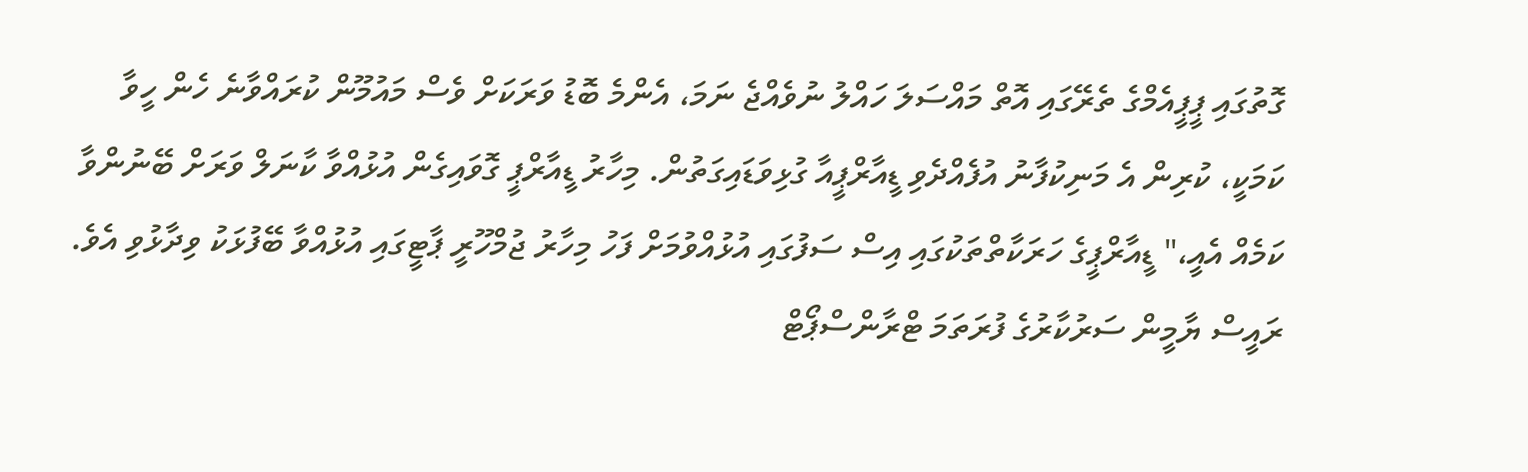ގޮތުގައި ޕީޕީއެމްގެ ތެރޭގައި އޮތް މައްސަލަ ހައްލު ނުވެއްޖެ ނަމަ، އެންމެ ބޮޑު ވަރަކަށް ވެސް މައުމޫން ކުރައްވާނެ ހެން ހީވާ ކަމަކީ، ކުރިން އެ މަނިކުފާނު އުފެއްދެވި ޑީއާރްޕީއާ ގުޅިވަޑައިގަތުން. މިހާރު ޑީއާރްޕީ ގޮވައިގެން އުޅުއްވާ ކާނަލް ވަރަށް ބޭނުންވާ ކަމެއް އެއީ،" ޑީއާރްޕީގެ ހަރަކާތްތަކުގައި އިސް ސަފުގައި އުޅުއްވުމަށް ފަހު މިހާރު ޖުމްހޫރީ ޕާޓީގައި އުޅުއްވާ ބޭފުޅަކު ވިދާޅުވި އެވެ.
ރައީސް ޔާމީން ސަރުކާރުގެ ފުރަތަމަ ޓްރާންސްޕޯޓް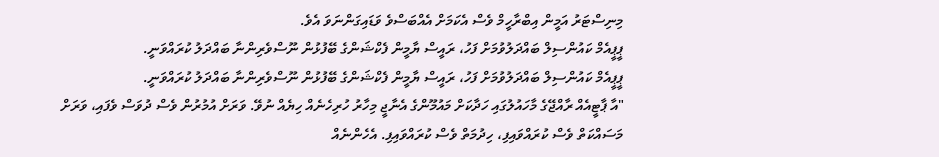މިނިސްޓަރު އަމީން އިބްރާހީމް ވެސް އެކަމަށް އެއްބަސްވެ ވަޑައިގަންނަވަ އެވެ.
ޕީޕީއެމް ކައުންސިލް ބައްދަލުވުމަށް ފަހު، ރައީސް ޔާމީން ފެކްޝަންގެ ބޭފުޅުން ނޫސްވެރިންނާ ބައްދަލު ކުރައްވަނީ.
ޕީޕީއެމް ކައުންސިލް ބައްދަލުވުމަށް ފަހު، ރައީސް ޔާމީން ފެކްޝަންގެ ބޭފުޅުން ނޫސްވެރިންނާ ބައްދަލު ކުރައްވަނީ.
"އާ ޕާޓީއެއް ރާއްޖޭގެ މާހައުލުގައި ހަދާކަށް މައުމޫންގެ އެނާޖީ މިހާރު ހުރިހެނެއް ހިޔެއް ނުވޭ. ވަރަށް އުމުރުން ވެސް ދުވަސް ވެފައި، ވަރަށް މަސައްކަތް ވެސް ކުރައްވައިފި، ހިދުމަތް ވެސް ކުރައްވައިފި. އެހެންނެއް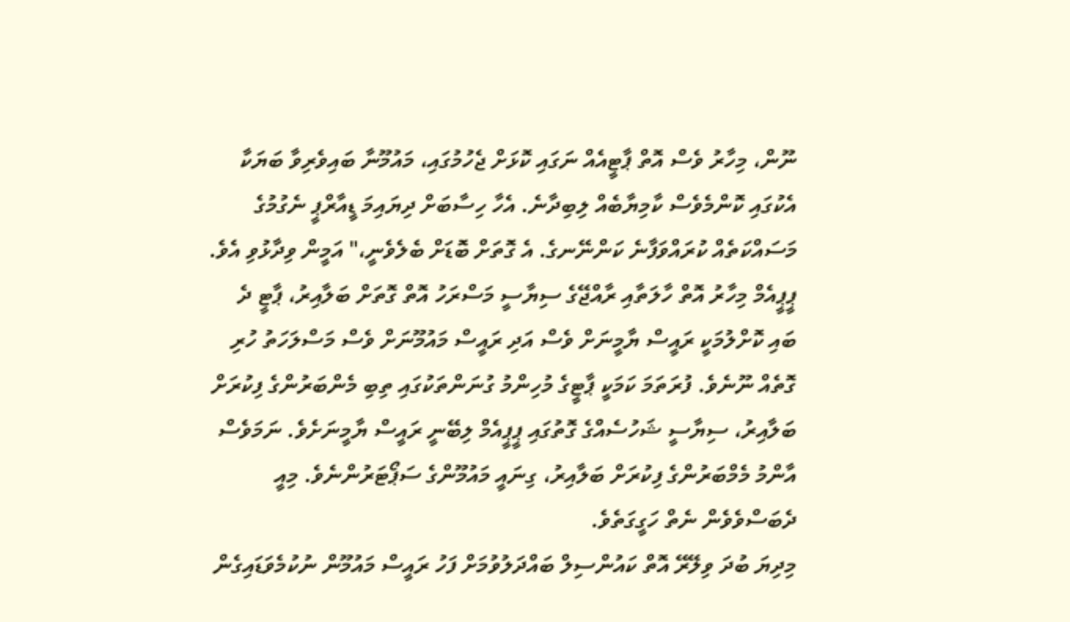ނޫން، މިހާރު ވެސް އޮތް ޕާޓީއެއް ނަގައި ކޮޅަށް ޖެހުމުގައި، މައުމޫނާ ބައިވެރިވާ ބަޔަކާ އެކުގައި ކޮންމެވެސް ކާމިޔާބެއް ލިބިދާނެ. އެހާ ހިސާބަށް ދިޔައިމަ ޑީއާރްޕީ ނެގުމުގެ މަސައްކަތެއް ކުރައްވަފާނެ ކަންނޭނގެ. އެ ގޮތަށް ބޮޑަށް ބެލެވެނީ،" އަމީން ވިދާޅުވި އެވެ.
ޕީޕީއެމް މިހާރު އޮތް ހާލަތާއި ރާއްޖޭގެ ސިޔާސީ މަސްރަހު އޮތް ގޮތަށް ބަލާއިރު، ޕާޓީ ދެ ބައި ކޮށްލުމަކީ ރައީސް ޔާމީނަށް ވެސް އަދި ރައީސް މައުމޫނަށް ވެސް މަސްލަހަތު ހުރި ގޮތެއް ނޫނެވެ. ފުރަތަމަ ކަމަކީ ޕާޓީގެ މުހިންމު ގުނަންތަކުގައި ތިބި މެންބަރުންގެ ފިކުރަށް ބަލާއިރު، ސިޔާސީ ޝަހުސެއްގެ ގޮތުގައި ޕީޕީއެމް ލިބޭނީ ރައީސް ޔާމީނަށެވެ. ނަމަވެސް އާންމު މެމްބަރުންގެ ފިކުރަށް ބަލާއިރު، ގިނައީ މައުމޫންގެ ސަޕޯޓަރުންނެވެ. މިއީ ދެބަސްވެވެން ނެތް ހަގީގަތެވެ.
މިދިޔަ ބުދަ ވިލޭރޭ އޮތް ކައުންސިލް ބައްދަލުވުމަށް ފަހު ރައީސް މައުމޫން ނުކުމެވަޑައިގެން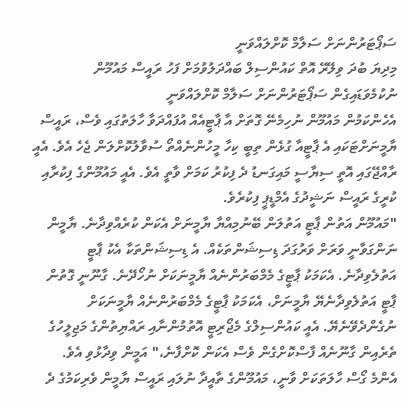ސަޕޯޓަރުންނަށް ސަލާމް ކޮށްލައްވަނީ
މިދިޔަ ބުދަ ވިލޭރޭ އޮތް ކައުންސިލް ބައްދަލުވުމަށް ފަހު ރައީސް މައުމޫން ނުކުމެވަޑައިގެން ސަޕޯޓަރުންނަށް ސަލާމް ކޮށްލައްވަނީ
އެހެންކަމުން މައުމޫން ނުހިމެނޭ ގޮތަށް އާ ޕާޓީއެއް އުފައްދަވާ ހާލަތުގައި ވެސް، ރައީސް ޔާމީނަށްޓަކައި އެ ޕާޓީއާ ގުޅެން ތިބީ ކިހާ މީހުންނެއްތޯ ސުވާލުކޮށްލަން ޖެހެ އެވެ. އެއީ ރާއްޖޭގައި އޮތީ ސިޔާސީ މައިގަނޑު ދެ ފިކުރު ކަމަށް ވާތީ އެވެ. އެއީ މައުމޫންގެ ފިކުރާއި ކުރީގެ ރައީސް ނަޝީދުގެ އެމްޑީޕީ ފިކުރެވެ.
"މައުމޫން އަތުން ޕާޓީ އަތުލަން ބޭނުމިއްޔާ ޔާމީނަށް އެކަން ކުރެއްވިދާނެ. ޔާމީން ނަންގަވާނީ ވަރަށް ވަރުގަދަ ޑިސިޝަންތަކެއް. އެ ޑިސިޝަންތަކާ އެކު ޕާޓީ އަތުލެވިދާނެ. އެކަމަކު ޕާޓީގެ މެމްބަރުންނެއް ޔާމީނަކަށް ނުހޯދޭނެ. ގާނޫނީ ގޮތުން ޕާޓީ އަތުލެވިދާނެޔޭ ޔާމީނަށް، އެކަމަކު ޕާޓީގެ މެމްބަރުންނެއް ޔާމީނަކަށް ނުގެންދެވޭނެޔޭ. އެއީ ކައުންސިލްގެ މެޖޯރިޓީ އޮތުމުންނާއި ރައްޔިތުންގެ މަޖިލީހުގެ ތެރެއިން ގާނޫނެއް ފާސްކޮށްގެން ވެސް އެކަން ކޮށްފާނެ،" އަމީން ވިދާޅުވި އެވެ.
އެންމެ ގޯސް ހާލަތަކަށް ވާނީ، މައުމޫންގެ ތާއީދާ ނުލައި ރައީސް ޔާމީން ވެރިކަމުގެ ދެ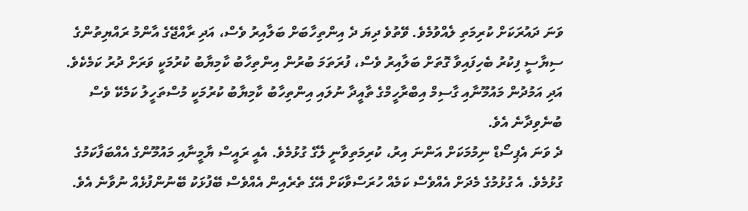ވަނަ ދައުރަކަށް ކުރިމަތި ލެއްވުމެވެ. ވޭތުވެ ދިޔަ ދެ އިންތިހާބަށް ބަލާއިރު ވެސް، އަދި ރާއްޖޭގެ އާންމު ރައްޔިތުންގެ ސިޔާސީ ފިކުރު ބެހިފައިވާ ގޮތަށް ބަލާއިރު ވެސް، ފުރަތަމަ ބުރުން އިންތިހާބު ކާމިޔާބު ކުރުމަކީ ވަރަށް ދުރު ކަމެކެވެ. އަދި އަމުދުން މައުމޫނާއި ގާސިމް އިބްރާހީމްގެ ތާއީދާ ނުލައި އިންތިހާބު ކާމިޔާބު ކުރުމަކީ މުސްތަހީލު ކަމެކޭ ވެސް ބުނެވިދާނެ އެވެ.
ދެ ވަނަ އެޕިސޯޑް ނިމުމަކަށް އަންނަ އިރު، ކުރިމަތިވާނީ ލޭގެ ގުޅުމެވެ. އެއީ ރައީސް ޔާމީނާއި މައުމޫންގެ އެއްބަފާކަމުގެ ގުޅުމެވެ. އެ ގުޅުމުގެ މެދަށް އެއްވެސް ކަމެއް ހުރަސްވާކަށް އޭގެ ތެރެއިން އެއްވެސް ބޭފުޅަކު ބޭނުންފުޅެއް ނުވާނެ އެވެ.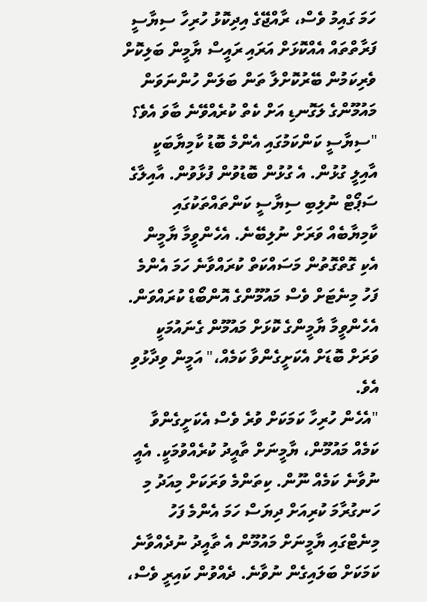ހަމަ ގައިމު ވެސް، ރާއްޖޭގެ އިދިކޮޅު ހުރިހާ ސިޔާސީ ފަރާތްތައް އެއްކޮޅަށް އަރައި ރައީސް ޔާމީން ބަލިކޮށް ވެރިކަމުން ބޭރުކޮށްލާ ތަން ބަލަން ހުންނަވަން މައުމޫންގެ ލަގޮނޑި އަށް ކެތް ކުރެއްވޭނެ ބާވަ އެވެ؟
"ސިޔާސީ ކަންކަމުގައި އެންމެ ބޮޑު ކާމިޔާބަކީ އާއިލީ ގުޅުން. އެ ގުޅުން ބޮޑުވުން ފުޅާވުން. އާއިލާގެ ސަޕޯޓް ނުލިބި ސިޔާސީ ކަންތައްތަކުގައި ކާމިޔާބެއް ވަރަށް ނުލިބޭނެ. އެހެންވީމާ ޔާމީން އެކި ގޮތްގޮތުން މަސައްކަތް ކުރައްވާނެ ހަމަ އެންމެ ފަހު މިނެޓަށް ވެސް މައުމޫންގެ އޮންބޯޑް ކުރައްވަން. އެހެންވީމާ ޔާމީންގެ ކޮޅަށް މައުމޫން ގެނައުމަކީ ވަރަށް ބޮޑަށް އެކަށީގެންވާ ކަމެއް،" އަމީން ވިދާޅުވި އެވެ.
"އެހެން ހުރިހާ ކަމަކަށް ވުރެ ވެސް އެކަށީގެންވާ ކަމެއް މައުމޫން، ޔާމީނަށް ތާއީދު ކުރެއްވުމަކީ. އެއީ ނުވާނެ ކަމެއް ނޫން. ކިތަންމެ ވަރަކަށް މިއަދު މި ހަނގުރާމަ ކުރިއަށް ދިޔަސް ހަމަ އެންމެ ފަހު މިނެޓްގައި ޔާމީނަށް މައުމޫން އެ ތާއީދު ނުދެއްވާނެ ކަމަކަށް ބަލައިގެން ނުވާނެ. ދެއްވުން ކައިރީ ވެސް،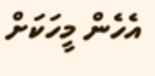އެހެން މީހަކަށް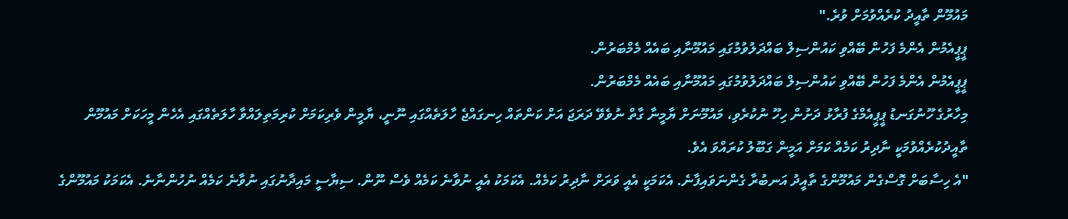މައުމޫން ތާއީދު ކުރެއްވުމަށް ވުރެ."
ޕީޕީއެމުން އެންމެ ފަހުން ބޭއްވި ކައުންސިލް ބައްދަލުވުމުގައި މައުމޫނާއި ބައެއް މެމްބަރުން.
ޕީޕީއެމުން އެންމެ ފަހުން ބޭއްވި ކައުންސިލް ބައްދަލުވުމުގައި މައުމޫނާއި ބައެއް މެމްބަރުން.
މިހާރުގެ ހޫނުގަނޑު ޕީޕީއެމްގެ ފުރާޅު ދަށުން ހިހޫ ނުކުރެވި، މައުމޫނަށް ޔާމީނާ ގާތް ނުވެވޭ ދަރަޖަ އަށް ކަންތައް ހިނގައްޖެ ހާލަތެއްގައި ނޫނީ، ޔާމީން ވެރިކަމަށް ކުރިމަތިލައްވާ ހާލަތެއްގައި އެހެން މީހަކަށް މައުމޫން ތާއީދުކުރެއްވުމަކީ ނާދިރު ކަމެއް ކަމަށް އަމީން ގަބޫލު ކުރައްވަ އެވެ.
"އެ ހިސާބަށް ގޮސްގެން މައުމޫންގެ ތާއީދު އަނބުރާ ގެންނަވައިފާނެ. އެކަމަކީ އެއީ ވަރަށް ނާދިރު ކަމެއް. އެކަމަކު އެއީ ނުވާނެ ކަމެއް ވެސް ނޫން. ސިޔާސީ މައިދާނުގައި ނުވާނެ ކަމެއް ނުހުންނާނެ. އެކަމަކު މައުމޫންގެ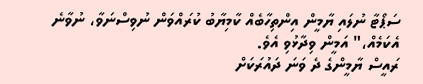ސަޕޯޓާ ނުލައި ޔާމީން އިންތިހާބެއް ކާމިޔާބު ކުރައްވަން ނުވިސްނަވާ، ނުވާނެ އެކަމެއް،" އަމީން ވިދާޅުވި އެވެ.
ރައީސް ޔާމީންގެ ދެ ވަނަ ދައުރަކަށް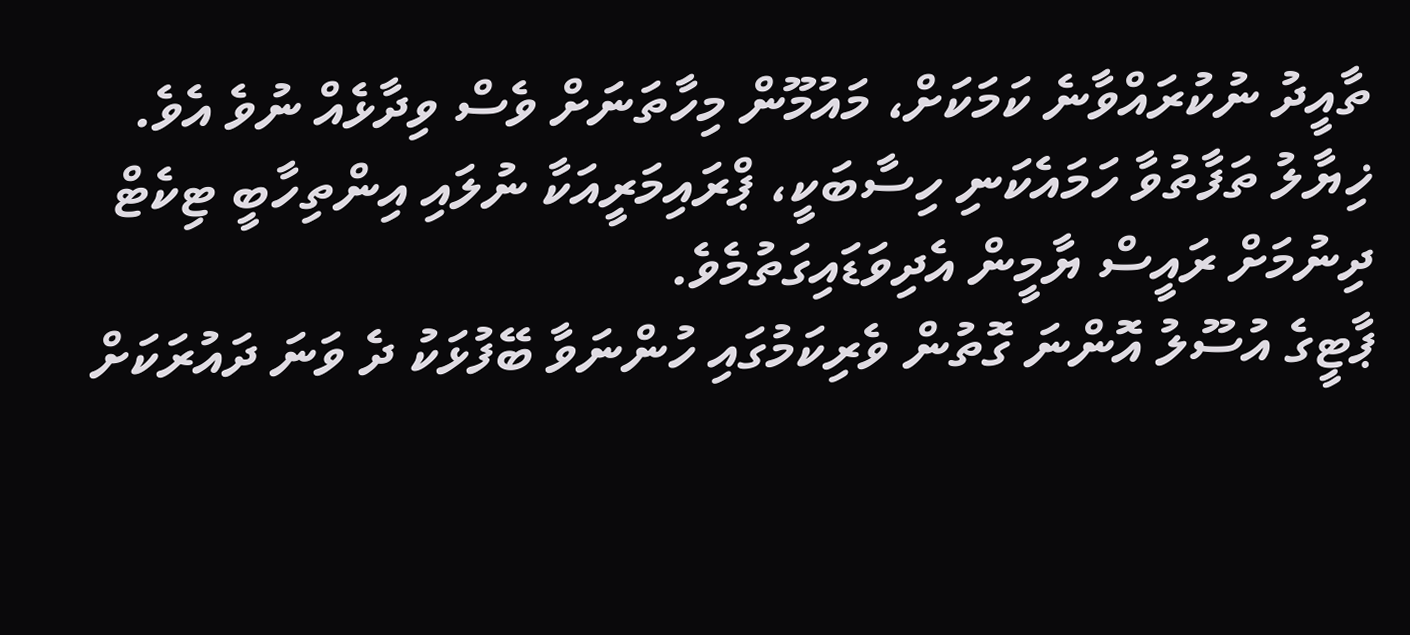ތާއީދު ނުކުރައްވާނެ ކަމަކަށް، މައުމޫން މިހާތަނަށް ވެސް ވިދާޅެއް ނުވެ އެވެ. ޚިޔާލު ތަފާތުވާ ހަމައެކަނި ހިސާބަކީ، ޕްރައިމަރީއަކާ ނުލައި އިންތިހާބީ ޓިކެޓް ދިނުމަށް ރައީސް ޔާމީން އެދިވަޑައިގަތުމެވެ.
ޕާޓީގެ އުސޫލު އޮންނަ ގޮތުން ވެރިކަމުގައި ހުންނަވާ ބޭފުޅަކު ދެ ވަނަ ދައުރަކަށް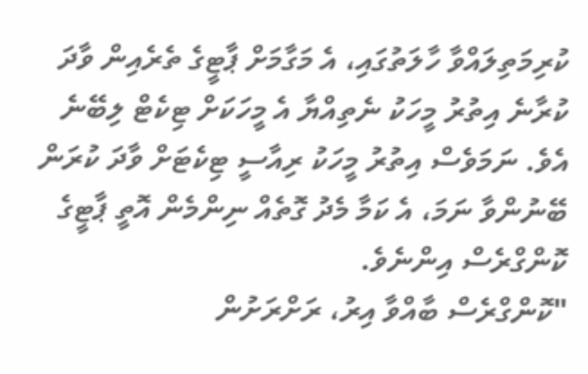ކުރިމަތިލައްވާ ހާލަތުގައި، އެ މަގާމަށް ޕާޓީގެ ތެރެއިން ވާދަ ކުރާނެ އިތުރު މީހަކު ނެތިއްޔާ އެ މީހަކަށް ޓިކެޓް ލިބޭނެ އެވެ. ނަމަވެސް އިތުރު މީހަކު ރިއާސީ ޓިކެޓަށް ވާދަ ކުރަން ބޭނުންވާ ނަމަ، އެ ކަމާ މެދު ގޮތެއް ނިންމެން އޮތީ ޕާޓީގެ ކޮންގްރެސް އިންނެވެ.
"ކޮންގްރެސް ބާއްވާ އިރު، ރަށްރަށުން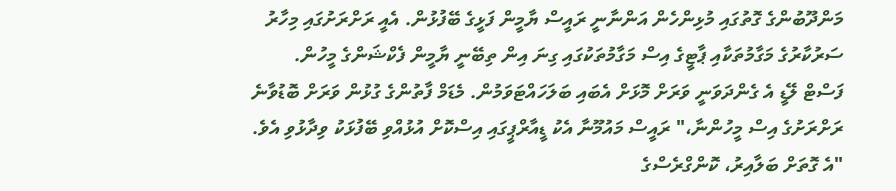މަންދޫބުންގެ ގޮތުގައި މުޅިންހެން އަންނާނީ ރައީސް ޔާމީން ފަޅީގެ ބޭފުޅުން. އެއީ ރަށްރަށުގައި މިހާރު ސަރުކާރުގެ މަގާމުތަކާއި ޕާޓީގެ އިސް މަގާމުތަކުގައި ގިނަ އިން ތިބޭނީ ޔާމީން ފެކްޝަންގެ މީހުން. ފަސްޓް ލޭޑީ އެ ގެންދަވަނީ ވަރަށް މޮޅަށް އެބައި ބަލަހައްޓަވަމުން. މެޑަމް ފާތުންގެ ގުޅުން ވަރަށް ބޮޑުވާނެ ރަށްރަށުގެ އިސް މީހުންނާ،" ރައީސް މައުމޫނާ އެކު ޑީއާރްޕީގައި އިސްކޮށް އުޅުއްވި ބޭފުޅަކު ވިދާޅުވި އެވެ.
"އެ ގޮތަށް ބަލާއިރު، ކޮންގްރެސްގެ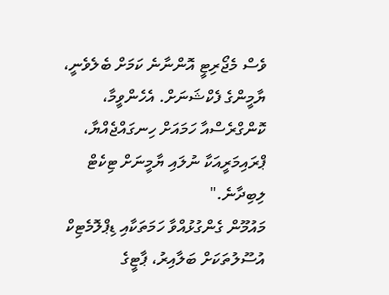ވެސް މެޖޯރިޓީ އޮންނާނެ ކަމަށް ބެލެވެނީ، ޔާމީންގެ ފެކްޝަނަށް. އެހެންވީމާ، ކޮންގްރެސްއާ ހަމައަށް ހިނގައްޖެއްޔާ، ޕްރައިމަރީއަކާ ނުލައި ޔާމީނަށް ޓިކެޓް ލިބިދާނެ."
މައުމޫން ގެންގުޅުއްވާ ހަމަތަކާއި ޑިޕްލޮމެޓިކް އުސޫލުތަކަށް ބަލާއިރު، ޕާޓީގެ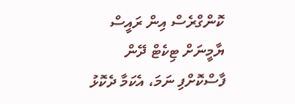ކޮންގްރެސް އިން ރައީސް ޔާމީނަށް ޓިކެޓް ދޭން ފާސްކޮށްފި ނަމަ، އެކަމާ ދެކޮޅު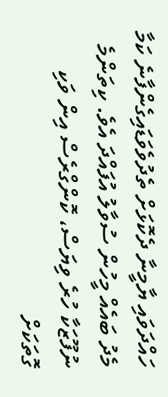ހައްދަވައި ޔާމީނާ ދެކޮޅަށް ތެދުވެވަޑައިގެންފާނެ ކަމާ މެދު ބައެއް މީހުން ސުވާލު އުފައްދަ އެވެ. ކިތަންމެ ނުފޫޒަކާ ހުރެ ވިޔަސް، ކޮންގްރެސް އިން ވަކި ގޮތަކަށް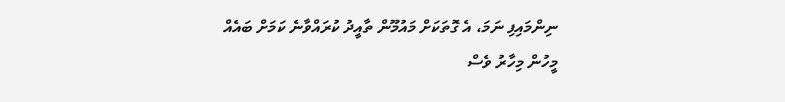ނިންމައިފި ނަމަ، އެ ގޮތަކަށް މައުމޫން ތާއީދު ކުރައްވާނެ ކަމަށް ބައެއް މީހުން މިހާރު ވެސް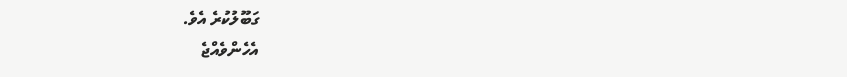ގަބޫލުކުރެ އެވެ.
އެހެންވެއްޖެ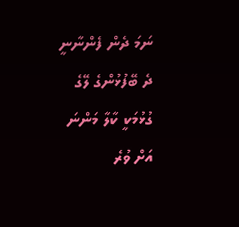ނަމަ ދެން ފެންނާނީ ދެ ބޭފުޅުންގެ ލޭގެ ގުޅުމަކީ ކާލާ މަންނަ އަށް ވުރެ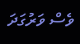ވެސް ވަރުގަދަ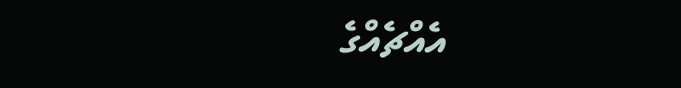އެއްޗެއްގެ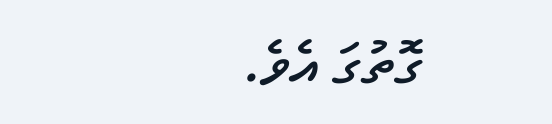ގޮތުގަ އެވެ.